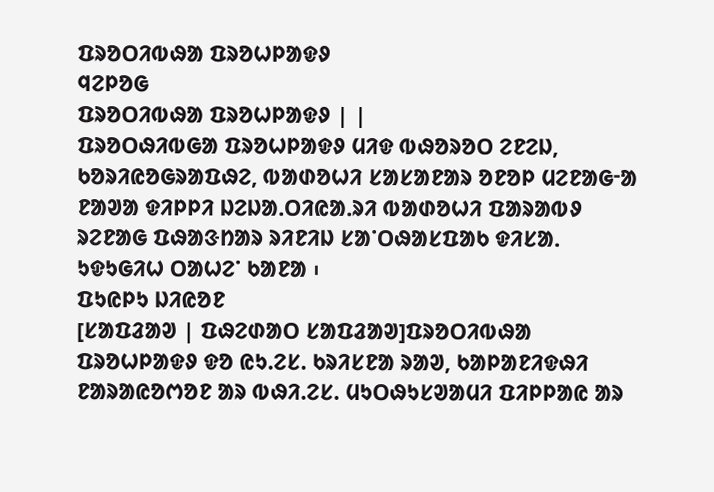ᱯᱨᱚᱛᱤᱵᱷᱟ ᱯᱨᱚᱦᱞᱟᱫᱽ
ᱧᱮᱞᱚᱜ
ᱯᱨᱚᱛᱤᱵᱷᱟ ᱯᱨᱚᱦᱞᱟᱫᱽ | |
ᱯᱨᱚᱛᱷᱤᱵᱜᱟ ᱯᱨᱚᱦᱞᱟᱫᱽ ᱢᱤᱫ ᱵᱷᱚᱨᱚᱛ ᱮᱱᱮᱡ, ᱠᱚᱨᱤᱭᱚᱜᱨᱟᱯᱷᱮ, ᱵᱟᱰᱚᱦᱤ ᱥᱟᱥᱟᱱᱟᱨ ᱚᱱᱚᱞ ᱢᱮᱱᱟᱜᱼᱟ ᱱᱟᱣᱟ ᱫᱤᱞᱞᱤ ᱡᱮᱡᱟᱹᱛᱤᱭᱟᱹᱨᱤ ᱵᱟᱰᱚᱦᱤ ᱯᱟᱨᱟᱵᱽ ᱨᱮᱱᱟᱜ ᱯᱷᱟᱝᱴᱟᱨ ᱨᱤᱱᱤᱡ ᱥᱟᱸᱛᱷᱟᱥᱯᱟᱠ ᱫᱤᱥᱟᱹ ᱩᱫᱩᱜᱤᱦ ᱛᱟᱦᱮᱸ ᱠᱟᱱᱟ ᱾
ᱯᱩᱭᱞᱩ ᱡᱤᱭᱚᱱ
[ᱥᱟᱯᱲᱟᱣ | ᱯᱷᱮᱰᱟᱛ ᱥᱟᱯᱲᱟᱣ]ᱯᱨᱚᱛᱤᱵᱷᱟ ᱯᱨᱚᱦᱞᱟᱫᱽ ᱫᱚ ᱭᱩ.ᱮᱥ. ᱠᱨᱤᱥᱱᱟ ᱨᱟᱣ, ᱠᱟᱞᱟᱱᱤᱫᱷᱤ ᱱᱟᱨᱟᱭᱚᱬᱚᱱ ᱟᱨ ᱵᱷᱤ.ᱮᱥ. ᱢᱩᱛᱷᱩᱥᱣᱟᱢᱤ ᱯᱤᱞᱞᱟᱭ ᱟᱨ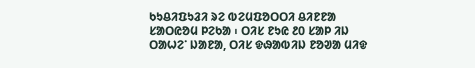ᱠᱩᱪᱤᱯᱩᱲᱤ ᱨᱮ ᱵᱮᱢᱯᱚᱛᱛᱤ ᱪᱤᱱᱱᱟ ᱥᱟᱛᱭᱚᱢ ᱞᱮᱠᱟ ᱾ ᱛᱤᱥ ᱱᱩᱭ ᱒᱐ ᱥᱟᱞ ᱤᱡ ᱛᱟᱦᱮᱸ ᱡᱟᱱᱟ, ᱛᱤᱥ ᱫᱷᱟᱵᱤᱡ ᱱᱚᱣᱟ ᱢᱤᱫ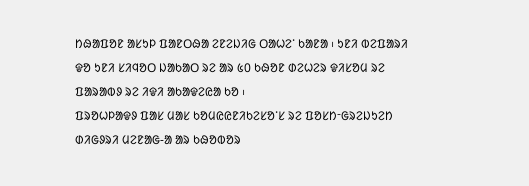ᱴᱷᱟᱯᱚᱱ ᱟᱥᱩᱞ ᱯᱟᱱᱛᱷᱟ ᱮᱱᱮᱡᱤᱜ ᱛᱟᱦᱮᱸ ᱠᱟᱱᱟ ᱾ ᱩᱱᱤ ᱵᱮᱯᱟᱨᱤ ᱫᱚ ᱩᱱᱤ ᱥᱤᱧᱚᱛ ᱡᱟᱠᱟᱛ ᱨᱮ ᱟᱨ ᱕᱐ ᱠᱷᱚᱱ ᱰᱮᱦᱮᱨ ᱫᱤᱥᱚᱢ ᱨᱮ ᱯᱟᱨᱟᱵᱽ ᱨᱮ ᱤᱫᱤ ᱟᱠᱟᱫᱮᱭᱟ ᱠᱚ ᱾
ᱯᱨᱚᱦᱞᱟᱫᱽ ᱯᱟᱥ ᱢᱟᱥ ᱠᱚᱢᱭᱭᱱᱤᱠᱮᱥᱚᱸᱥ ᱨᱮ ᱯᱚᱥᱴᱼᱜᱨᱮᱡᱩᱮᱴ ᱰᱤᱜᱽᱨᱤ ᱢᱮᱱᱟᱜ-ᱟ ᱟᱨ ᱠᱷᱚᱵᱚᱨ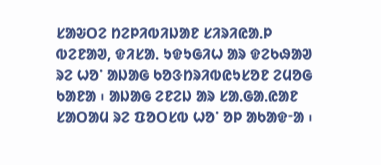ᱥᱟᱶᱛᱮ ᱴᱮᱞᱤᱵᱤᱡᱟᱱ ᱥᱤᱨᱤᱭᱟᱹᱞ ᱵᱮᱱᱟᱣ, ᱫᱤᱥᱟᱹ ᱩᱫᱩᱜᱤᱦ ᱟᱨ ᱫᱮᱠᱷᱟᱣ ᱨᱮ ᱦᱚᱸ ᱟᱡᱟᱜ ᱠᱚᱝᱴᱨᱤᱵᱭᱩᱥᱚᱱ ᱮᱢᱚᱜ ᱠᱟᱱᱟ ᱾ ᱟᱡᱟᱜ ᱮᱱᱮᱡ ᱟᱨ ᱥᱟᱹᱜᱟᱹᱭᱟᱱ ᱥᱟᱛᱟᱢ ᱨᱮ ᱯᱚᱛᱥᱵ ᱦᱚᱸ ᱚᱞ ᱟᱠᱟᱫᱼᱟ ᱾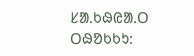ᱥᱟᱹᱠᱷᱭᱟᱹᱛ
ᱛᱷᱚᱠᱠᱩ: